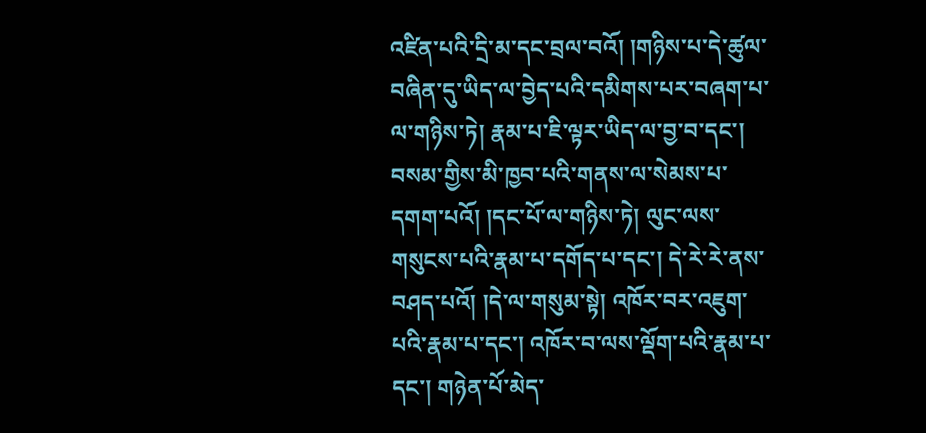འཛིན་པའི་དྲི་མ་དང་བྲལ་བའོ། །གཉིས་པ་དེ་ཚུལ་བཞིན་དུ་ཡིད་ལ་བྱེད་པའི་དམིགས་པར་བཞག་པ་ལ་གཉིས་ཏེ། རྣམ་པ་ཇི་ལྟར་ཡིད་ལ་བྱ་བ་དང་། བསམ་གྱིས་མི་ཁྱབ་པའི་གནས་ལ་སེམས་པ་དགག་པའོ། །དང་པོ་ལ་གཉིས་ཏེ། ལུང་ལས་གསུངས་པའི་རྣམ་པ་དགོད་པ་དང་། དེ་རེ་རེ་ནས་བཤད་པའོ། །དེ་ལ་གསུམ་སྟེ། འཁོར་བར་འཇུག་པའི་རྣམ་པ་དང་། འཁོར་བ་ལས་ལྡོག་པའི་རྣམ་པ་དང་། གཉེན་པོ་མེད་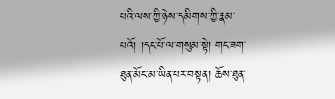པའི་ལས་ཀྱི་ཉེས་དམིགས་ཀྱི་རྣམ་པའོ། །དང་པོ་ལ་གསུམ་སྟེ། གང་ཟག་ཐུན་མོང་མ་ཡིན་པར་བསྟན། ཆོས་ཐུན་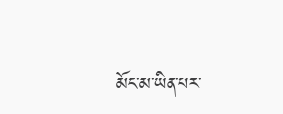མོང་མ་ཡིན་པར་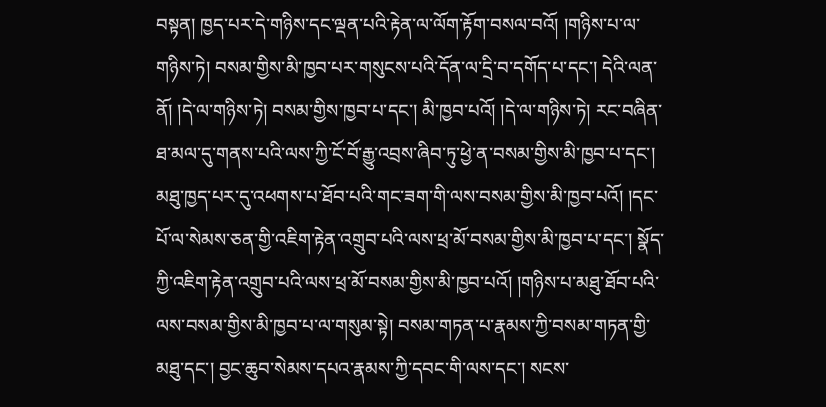བསྟན། ཁྱད་པར་དེ་གཉིས་དང་ལྡན་པའི་རྟེན་ལ་ལོག་རྟོག་བསལ་བའོ། །གཉིས་པ་ལ་གཉིས་ཏེ། བསམ་གྱིས་མི་ཁྱབ་པར་གསུངས་པའི་དོན་ལ་དྲི་བ་དགོད་པ་དང་། དེའི་ལན་ནོ། །དེ་ལ་གཉིས་ཏེ། བསམ་གྱིས་ཁྱབ་པ་དང་། མི་ཁྱབ་པའོ། །དེ་ལ་གཉིས་ཏེ། རང་བཞིན་ཐ་མལ་དུ་གནས་པའི་ལས་ཀྱི་ངོ་བོ་རྒྱུ་འབྲས་ཞིབ་ཏུ་ཕྱེ་ན་བསམ་གྱིས་མི་ཁྱབ་པ་དང་། མཐུ་ཁྱད་པར་དུ་འཕགས་པ་ཐོབ་པའི་གང་ཟག་གི་ལས་བསམ་གྱིས་མི་ཁྱབ་པའོ། །དང་པོ་ལ་སེམས་ཅན་གྱི་འཇིག་རྟེན་འགྲུབ་པའི་ལས་ཕྲ་མོ་བསམ་གྱིས་མི་ཁྱབ་པ་དང་། སྣོད་ཀྱི་འཇིག་རྟེན་འགྲུབ་པའི་ལས་ཕྲ་མོ་བསམ་གྱིས་མི་ཁྱབ་པའོ། །གཉིས་པ་མཐུ་ཐོབ་པའི་ལས་བསམ་གྱིས་མི་ཁྱབ་པ་ལ་གསུམ་སྟེ། བསམ་གཏན་པ་རྣམས་ཀྱི་བསམ་གཏན་གྱི་མཐུ་དང་། བྱང་ཆུབ་སེམས་དཔའ་རྣམས་ཀྱི་དབང་གི་ལས་དང་། སངས་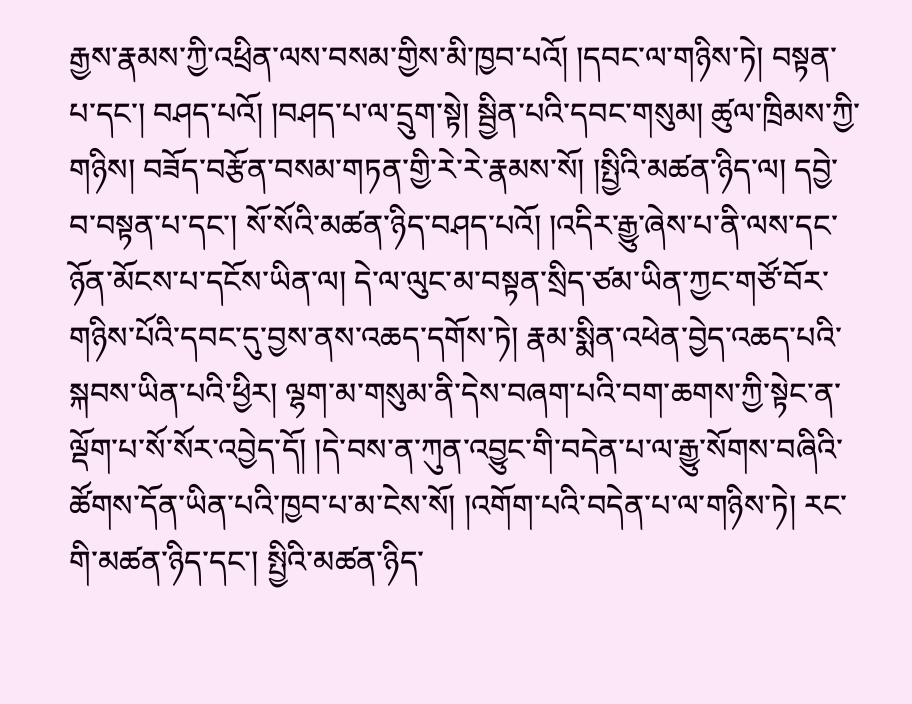རྒྱས་རྣམས་ཀྱི་འཕྲིན་ལས་བསམ་གྱིས་མི་ཁྱབ་པའོ། །དབང་ལ་གཉིས་ཏེ། བསྟན་པ་དང་། བཤད་པའོ། །བཤད་པ་ལ་དྲུག་སྟེ། སྦྱིན་པའི་དབང་གསུམ། ཚུལ་ཁྲིམས་ཀྱི་གཉིས། བཟོད་བརྩོན་བསམ་གཏན་གྱི་རེ་རེ་རྣམས་སོ། །སྤྱིའི་མཚན་ཉིད་ལ། དབྱེ་བ་བསྟན་པ་དང་། སོ་སོའི་མཚན་ཉིད་བཤད་པའོ། །འདིར་རྒྱུ་ཞེས་པ་ནི་ལས་དང་ཉོན་མོངས་པ་དངོས་ཡིན་ལ། དེ་ལ་ལུང་མ་བསྟན་སྲིད་ཙམ་ཡིན་ཀྱང་གཙོ་བོར་གཉིས་པོའི་དབང་དུ་བྱས་ནས་འཆད་དགོས་ཏེ། རྣམ་སྨིན་འཕེན་བྱེད་འཆད་པའི་སྐབས་ཡིན་པའི་ཕྱིར། ལྷག་མ་གསུམ་ནི་དེས་བཞག་པའི་བག་ཆགས་ཀྱི་སྟེང་ན་ལྡོག་པ་སོ་སོར་འབྱེད་དོ། །དེ་བས་ན་ཀུན་འབྱུང་གི་བདེན་པ་ལ་རྒྱུ་སོགས་བཞིའི་ཚོགས་དོན་ཡིན་པའི་ཁྱབ་པ་མ་ངེས་སོ། །འགོག་པའི་བདེན་པ་ལ་གཉིས་ཏེ། རང་གི་མཚན་ཉིད་དང་། སྤྱིའི་མཚན་ཉིད་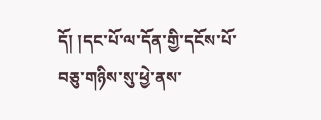དོ། །དང་པོ་ལ་དོན་གྱི་དངོས་པོ་བཅུ་གཉིས་སུ་ཕྱེ་ནས་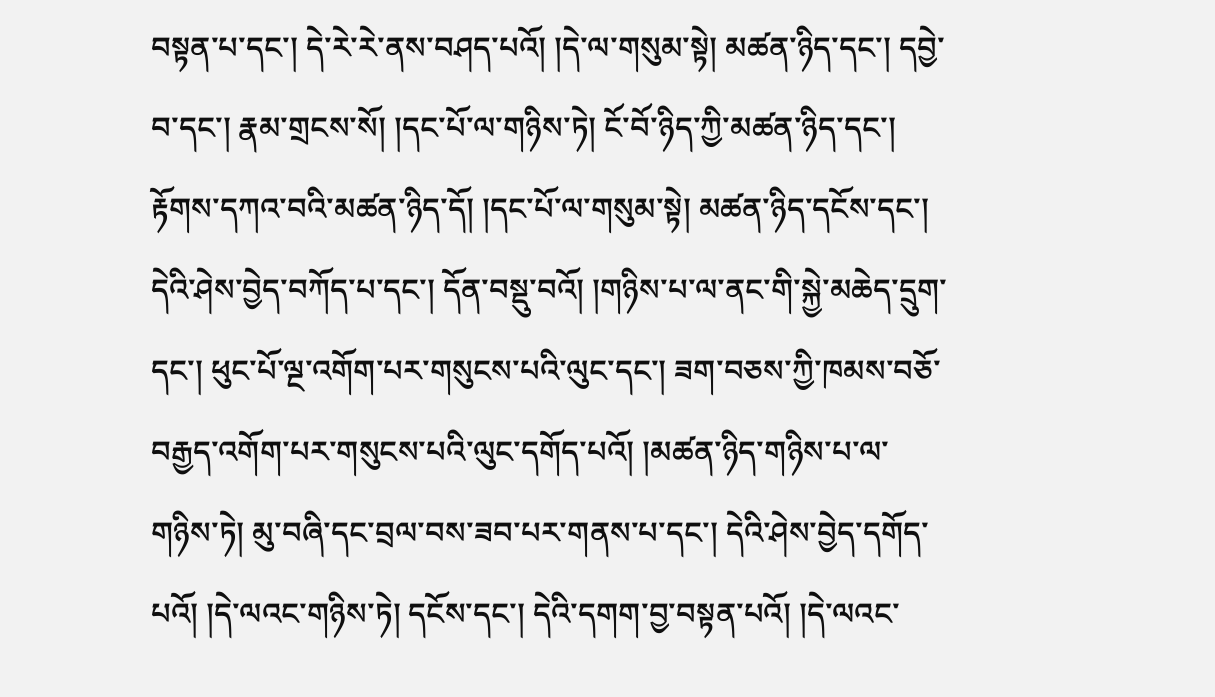བསྟན་པ་དང་། དེ་རེ་རེ་ནས་བཤད་པའོ། །དེ་ལ་གསུམ་སྟེ། མཚན་ཉིད་དང་། དབྱེ་བ་དང་། རྣམ་གྲངས་སོ། །དང་པོ་ལ་གཉིས་ཏེ། ངོ་བོ་ཉིད་ཀྱི་མཚན་ཉིད་དང་། རྟོགས་དཀའ་བའི་མཚན་ཉིད་དོ། །དང་པོ་ལ་གསུམ་སྟེ། མཚན་ཉིད་དངོས་དང་། དེའི་ཤེས་བྱེད་བཀོད་པ་དང་། དོན་བསྡུ་བའོ། །གཉིས་པ་ལ་ནང་གི་སྐྱེ་མཆེད་དྲུག་དང་། ཕུང་པོ་ལྔ་འགོག་པར་གསུངས་པའི་ལུང་དང་། ཟག་བཅས་ཀྱི་ཁམས་བཅོ་བརྒྱད་འགོག་པར་གསུངས་པའི་ལུང་དགོད་པའོ། །མཚན་ཉིད་གཉིས་པ་ལ་གཉིས་ཏེ། མུ་བཞི་དང་བྲལ་བས་ཟབ་པར་གནས་པ་དང་། དེའི་ཤེས་བྱེད་དགོད་པའོ། །དེ་ལའང་གཉིས་ཏེ། དངོས་དང་། དེའི་དགག་བྱ་བསྟན་པའོ། །དེ་ལའང་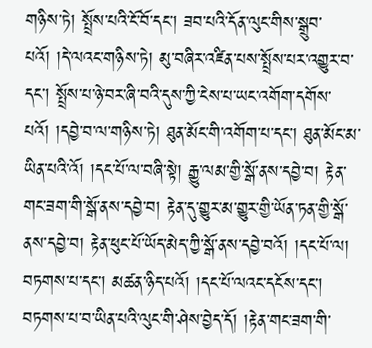གཉིས་ཏེ། སྤྲོས་པའི་ངོ་བོ་དང་། ཟབ་པའི་དོན་ལུང་གིས་སྒྲུབ་པའོ། །དེ་ལའང་གཉིས་ཏེ། མུ་བཞིར་འཛིན་པས་སྤྲོས་པར་འགྱུར་བ་དང་། སྤྲོས་པ་ཉེ་བར་ཞི་བའི་དུས་ཀྱི་ངེས་པ་ཡང་འགོག་དགོས་པའོ། །དབྱེ་བ་ལ་གཉིས་ཏེ། ཐུན་མོང་གི་འགོག་པ་དང་། ཐུན་མོང་མ་ཡིན་པའི་འོ། །དང་པོ་ལ་བཞི་སྟེ། རྒྱུ་ལམ་གྱི་སྒོ་ནས་དབྱེ་བ། རྟེན་གང་ཟག་གི་སྒོ་ནས་དབྱེ་བ། རྟེན་དུ་གྱུར་མ་གྱུར་གྱི་ཡོན་ཏན་གྱི་སྒོ་ནས་དབྱེ་བ། རྟེན་ཕུང་པོ་ཡོད་མེད་ཀྱི་སྒོ་ནས་དབྱེ་བའོ། །དང་པོ་ལ། བཏགས་པ་དང་། མཚན་ཉིད་པའོ། །དང་པོ་ལའང་དངོས་དང་། བཏགས་པ་བ་ཡིན་པའི་ལུང་གི་ཤེས་བྱེད་དོ། །རྟེན་གང་ཟག་གི་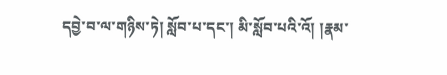དབྱེ་བ་ལ་གཉིས་ཏེ། སློབ་པ་དང་། མི་སློབ་པའི་འོ། །རྣམ་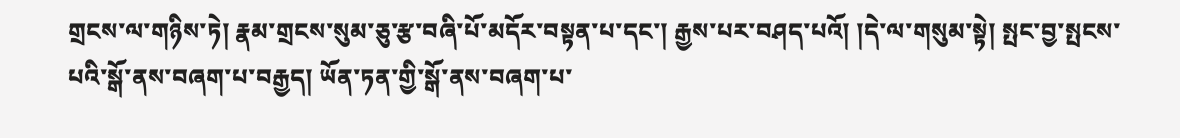གྲངས་ལ་གཉིས་ཏེ། རྣམ་གྲངས་སུམ་ཅུ་རྩ་བཞི་པོ་མདོར་བསྟན་པ་དང་། རྒྱས་པར་བཤད་པའོ། །དེ་ལ་གསུམ་སྟེ། སྤང་བྱ་སྤངས་པའི་སྒོ་ནས་བཞག་པ་བརྒྱད། ཡོན་ཏན་གྱི་སྒོ་ནས་བཞག་པ་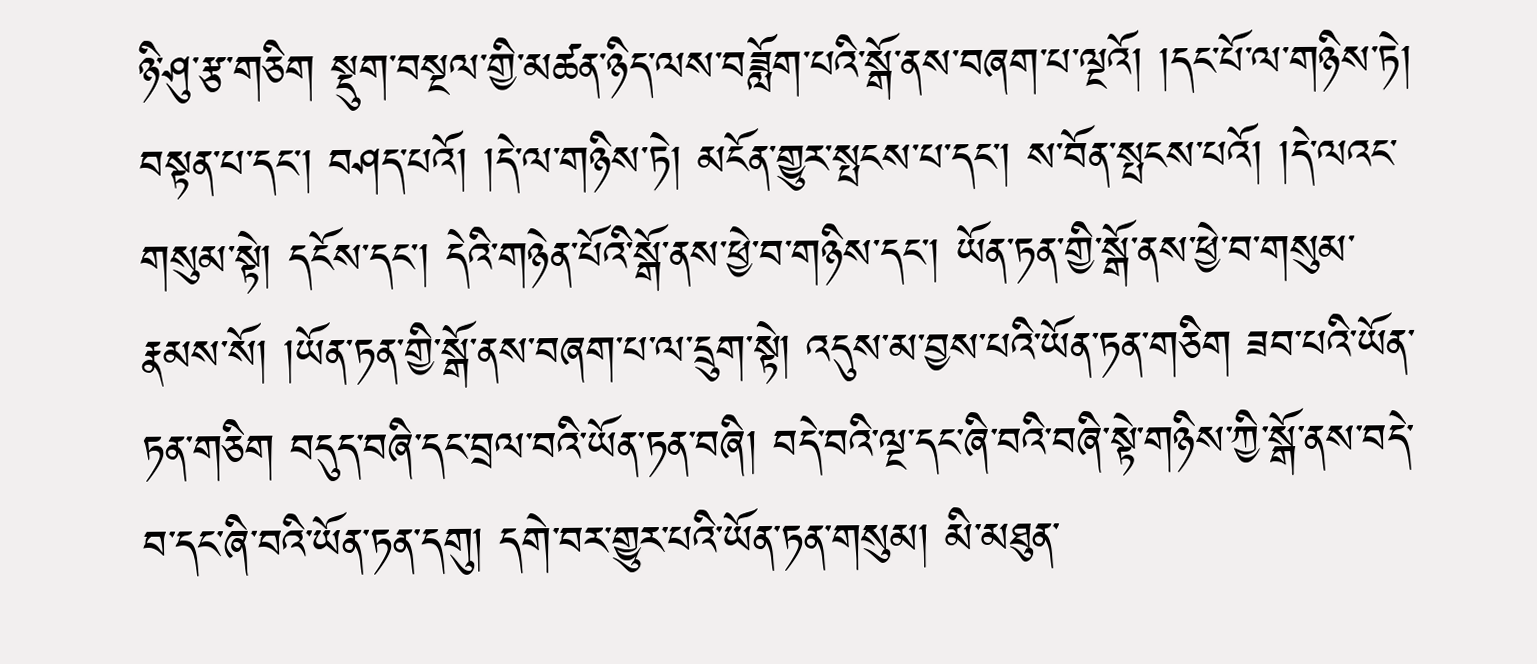ཉི་ཤུ་རྩ་གཅིག སྡུག་བསྔལ་གྱི་མཚན་ཉིད་ལས་བཟློག་པའི་སྒོ་ནས་བཞག་པ་ལྔའོ། །དང་པོ་ལ་གཉིས་ཏེ། བསྟན་པ་དང་། བཤད་པའོ། །དེ་ལ་གཉིས་ཏེ། མངོན་གྱུར་སྤངས་པ་དང་། ས་བོན་སྤངས་པའོ། །དེ་ལའང་གསུམ་སྟེ། དངོས་དང་། དེའི་གཉེན་པོའི་སྒོ་ནས་ཕྱེ་བ་གཉིས་དང་། ཡོན་ཏན་གྱི་སྒོ་ནས་ཕྱེ་བ་གསུམ་རྣམས་སོ། །ཡོན་ཏན་གྱི་སྒོ་ནས་བཞག་པ་ལ་དྲུག་སྟེ། འདུས་མ་བྱས་པའི་ཡོན་ཏན་གཅིག ཟབ་པའི་ཡོན་ཏན་གཅིག བདུད་བཞི་དང་བྲལ་བའི་ཡོན་ཏན་བཞི། བདེ་བའི་ལྔ་དང་ཞི་བའི་བཞི་སྟེ་གཉིས་ཀྱི་སྒོ་ནས་བདེ་བ་དང་ཞི་བའི་ཡོན་ཏན་དགུ། དགེ་བར་གྱུར་པའི་ཡོན་ཏན་གསུམ། མི་མཐུན་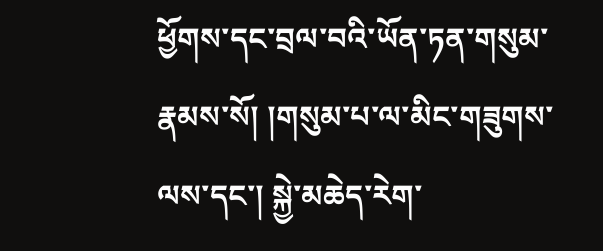ཕྱོགས་དང་བྲལ་བའི་ཡོན་ཏན་གསུམ་རྣམས་སོ། །གསུམ་པ་ལ་མིང་གཟུགས་ལས་དང་། སྐྱེ་མཆེད་རེག་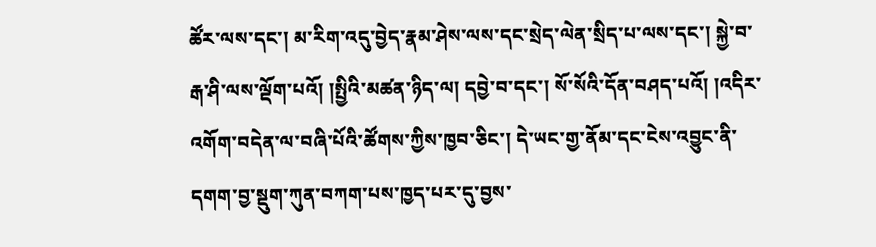ཚོར་ལས་དང་། མ་རིག་འདུ་བྱེད་རྣམ་ཤེས་ལས་དང་སྲེད་ལེན་སྲིད་པ་ལས་དང་། སྐྱེ་བ་རྒ་ཤི་ལས་ལྡོག་པའོ། །སྤྱིའི་མཚན་ཉིད་ལ། དབྱེ་བ་དང་། སོ་སོའི་དོན་བཤད་པའོ། །འདིར་འགོག་བདེན་ལ་བཞི་པོའི་ཚོགས་ཀྱིས་ཁྱབ་ཅིང་། དེ་ཡང་གྱ་ནོམ་དང་ངེས་འབྱུང་ནི་དགག་བྱ་སྡུག་ཀུན་བཀག་པས་ཁྱད་པར་དུ་བྱས་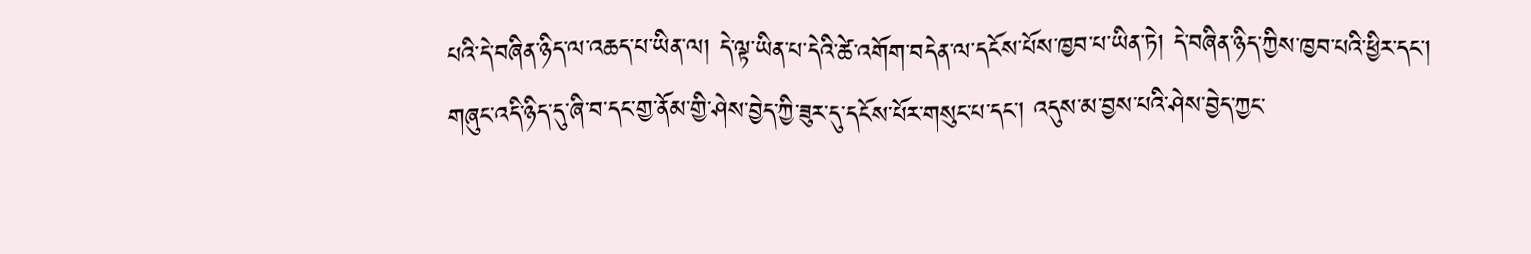པའི་དེ་བཞིན་ཉིད་ལ་འཆད་པ་ཡིན་ལ། དེ་ལྟ་ཡིན་པ་དེའི་ཚེ་འགོག་བདེན་ལ་དངོས་པོས་ཁྱབ་པ་ཡིན་ཏེ། དེ་བཞིན་ཉིད་ཀྱིས་ཁྱབ་པའི་ཕྱིར་དང་། གཞུང་འདི་ཉིད་དུ་ཞི་བ་དང་གྱ་ནོམ་གྱི་ཤེས་བྱེད་ཀྱི་ཟུར་དུ་དངོས་པོར་གསུང་པ་དང་། འདུས་མ་བྱས་པའི་ཤེས་བྱེད་ཀྱང་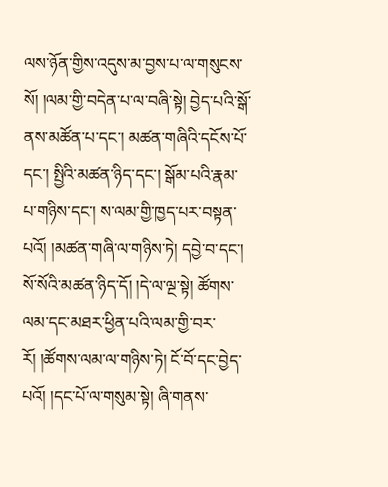ལས་ཉོན་གྱིས་འདུས་མ་བྱས་པ་ལ་གསུངས་སོ། །ལམ་གྱི་བདེན་པ་ལ་བཞི་སྟེ། བྱེད་པའི་སྒོ་ནས་མཚོན་པ་དང་། མཚན་གཞིའི་དངོས་པོ་དང་། སྤྱིའི་མཚན་ཉིད་དང་། སྒོམ་པའི་རྣམ་པ་གཉིས་དང་། ས་ལམ་གྱི་ཁྱད་པར་བསྟན་པའོ། །མཚན་གཞི་ལ་གཉིས་ཏེ། དབྱེ་བ་དང་། སོ་སོའི་མཚན་ཉིད་དོ། །དེ་ལ་ལྔ་སྟེ། ཚོགས་ལམ་དང་མཐར་ཕྱིན་པའི་ལམ་གྱི་བར་རོ། །ཚོགས་ལམ་ལ་གཉིས་ཏེ། ངོ་བོ་དང་བྱེད་པའོ། །དང་པོ་ལ་གསུམ་སྟེ། ཞི་གནས་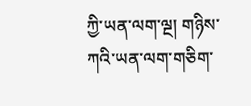ཀྱི་ཡན་ལག་ལྔ། གཉིས་ཀའི་ཡན་ལག་གཅིག་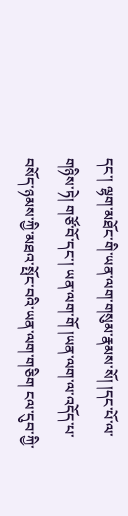དང་། ལྷག་མཐོང་གི་ཡན་ལག་གསུམ་རྣམས་སོ། །དང་པོ་ལ་གཉིས་ཏེ། གཙོ་བོ་དང་། ཡན་ལག་གོ །ཡན་ལག་ལ་འདོད་པ་བསོད་ཉམས་ཀྱི་མཐའ་སྤོང་བའི་ཡན་ལག་གཅིག ངལ་དུབ་ཀྱི་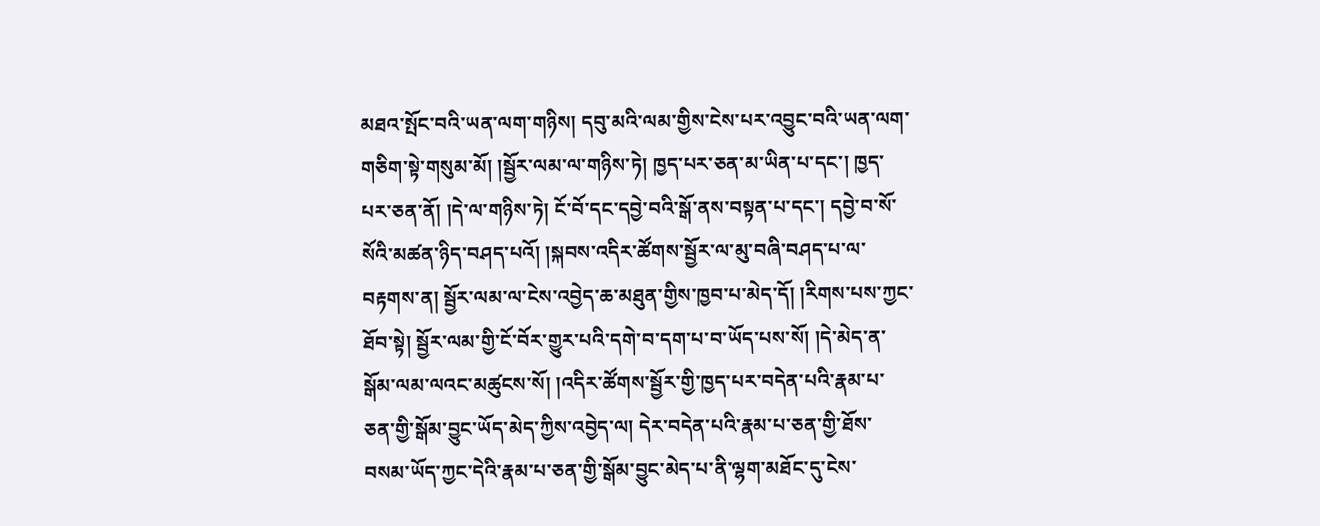མཐའ་སྤོང་བའི་ཡན་ལག་གཉིས། དབུ་མའི་ལམ་གྱིས་ངེས་པར་འབྱུང་བའི་ཡན་ལག་གཅིག་སྟེ་གསུམ་མོ། །སྦྱོར་ལམ་ལ་གཉིས་ཏེ། ཁྱད་པར་ཅན་མ་ཡིན་པ་དང་། ཁྱད་པར་ཅན་ནོ། །དེ་ལ་གཉིས་ཏེ། ངོ་བོ་དང་དབྱེ་བའི་སྒོ་ནས་བསྟན་པ་དང་། དབྱེ་བ་སོ་སོའི་མཚན་ཉིད་བཤད་པའོ། །སྐབས་འདིར་ཚོགས་སྦྱོར་ལ་མུ་བཞི་བཤད་པ་ལ་བརྟགས་ན། སྦྱོར་ལམ་ལ་ངེས་འབྱེད་ཆ་མཐུན་གྱིས་ཁྱབ་པ་མེད་དོ། །རིགས་པས་ཀྱང་ཐོབ་སྟེ། སྦྱོར་ལམ་གྱི་ངོ་བོར་གྱུར་པའི་དགེ་བ་དག་པ་བ་ཡོད་པས་སོ། །དེ་མེད་ན་སྒོམ་ལམ་ལའང་མཚུངས་སོ། །འདིར་ཚོགས་སྦྱོར་གྱི་ཁྱད་པར་བདེན་པའི་རྣམ་པ་ཅན་གྱི་སྒོམ་བྱུང་ཡོད་མེད་ཀྱིས་འབྱེད་ལ། དེར་བདེན་པའི་རྣམ་པ་ཅན་གྱི་ཐོས་བསམ་ཡོད་ཀྱང་དེའི་རྣམ་པ་ཅན་གྱི་སྒོམ་བྱུང་མེད་པ་ནི་ལྷག་མཐོང་དུ་ངེས་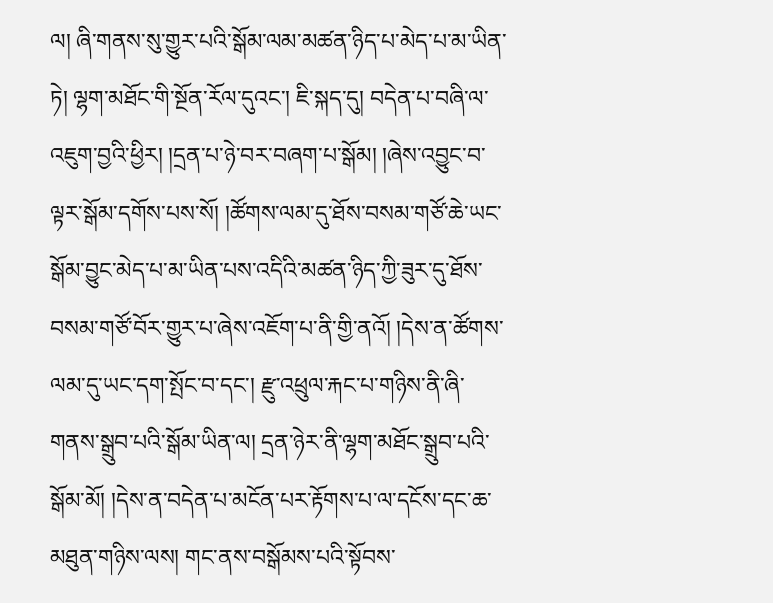ལ། ཞི་གནས་སུ་གྱུར་པའི་སྒོམ་ལམ་མཚན་ཉིད་པ་མེད་པ་མ་ཡིན་ཏེ། ལྷག་མཐོང་གི་སྔོན་རོལ་དུའང་། ཇི་སྐད་དུ། བདེན་པ་བཞི་ལ་འཇུག་བྱའི་ཕྱིར། །དྲན་པ་ཉེ་བར་བཞག་པ་སྒོམ། །ཞེས་འབྱུང་བ་ལྟར་སྒོམ་དགོས་པས་སོ། །ཚོགས་ལམ་དུ་ཐོས་བསམ་གཙོ་ཆེ་ཡང་སྒོམ་བྱུང་མེད་པ་མ་ཡིན་པས་འདིའི་མཚན་ཉིད་ཀྱི་ཟུར་དུ་ཐོས་བསམ་གཙོ་བོར་གྱུར་པ་ཞེས་འཇོག་པ་ནི་གྱི་ནའོ། །དེས་ན་ཚོགས་ལམ་དུ་ཡང་དག་སྤོང་བ་དང་། རྫུ་འཕྲུལ་རྐང་པ་གཉིས་ནི་ཞི་གནས་སྒྲུབ་པའི་སྒོམ་ཡིན་ལ། དྲན་ཉེར་ནི་ལྷག་མཐོང་སྒྲུབ་པའི་སྒོམ་མོ། །དེས་ན་བདེན་པ་མངོན་པར་རྟོགས་པ་ལ་དངོས་དང་ཆ་མཐུན་གཉིས་ལས། གང་ནས་བསྒོམས་པའི་སྟོབས་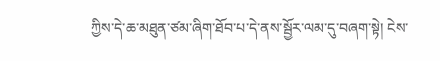ཀྱིས་དེ་ཆ་མཐུན་ཙམ་ཞིག་ཐོབ་པ་དེ་ནས་སྦྱོར་ལམ་དུ་བཞག་སྟེ། ངེས་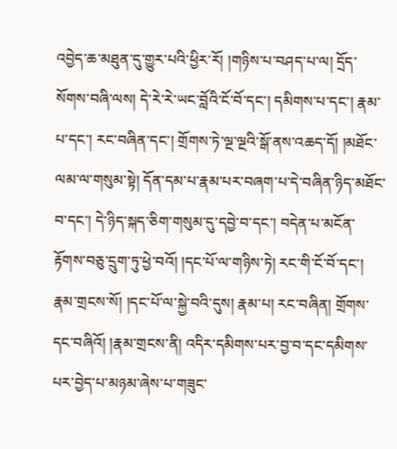འབྱེད་ཆ་མཐུན་དུ་གྱུར་པའི་ཕྱིར་རོ། །གཉིས་པ་བཤད་པ་ལ། དྲོད་སོགས་བཞི་ལས། དེ་རེ་རེ་ཡང་བློའི་ངོ་བོ་དང་། དམིགས་པ་དང་། རྣམ་པ་དང་། རང་བཞིན་དང་། གྲོགས་ཏེ་ལྔ་ལྔའི་སྒོ་ནས་འཆད་དོ། །མཐོང་ལམ་ལ་གསུམ་སྟེ། དོན་དམ་པ་རྣམ་པར་བཞག་པ་དེ་བཞིན་ཉིད་མཐོང་བ་དང་། དེ་ཉིད་སྐད་ཅིག་གསུམ་དུ་དབྱེ་བ་དང་། བདེན་པ་མངོན་རྟོགས་བཅུ་དྲུག་ཏུ་ཕྱེ་བའོ། །དང་པོ་ལ་གཉིས་ཏེ། རང་གི་ངོ་བོ་དང་། རྣམ་གྲངས་སོ། །དང་པོ་ལ་སྐྱེ་བའི་དུས། རྣམ་པ། རང་བཞིན། གྲོགས་དང་བཞིའོ། །རྣམ་གྲངས་ནི། འདིར་དམིགས་པར་བྱ་བ་དང་དམིགས་པར་བྱེད་པ་མཉམ་ཞེས་པ་གཟུང་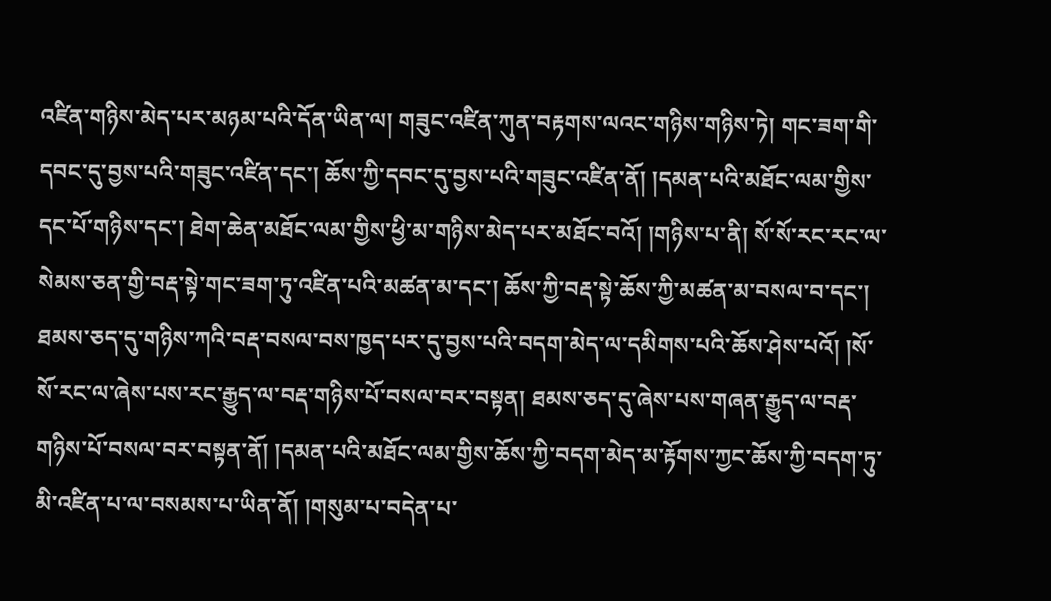འཛིན་གཉིས་མེད་པར་མཉམ་པའི་དོན་ཡིན་ལ། གཟུང་འཛིན་ཀུན་བརྟགས་ལའང་གཉིས་གཉིས་ཏེ། གང་ཟག་གི་དབང་དུ་བྱས་པའི་གཟུང་འཛིན་དང་། ཆོས་ཀྱི་དབང་དུ་བྱས་པའི་གཟུང་འཛིན་ནོ། །དམན་པའི་མཐོང་ལམ་གྱིས་དང་པོ་གཉིས་དང་། ཐེག་ཆེན་མཐོང་ལམ་གྱིས་ཕྱི་མ་གཉིས་མེད་པར་མཐོང་བའོ། །གཉིས་པ་ནི། སོ་སོ་རང་རང་ལ་སེམས་ཅན་གྱི་བརྡ་སྟེ་གང་ཟག་ཏུ་འཛིན་པའི་མཚན་མ་དང་། ཆོས་ཀྱི་བརྡ་སྟེ་ཆོས་ཀྱི་མཚན་མ་བསལ་བ་དང་། ཐམས་ཅད་དུ་གཉིས་ཀའི་བརྡ་བསལ་བས་ཁྱད་པར་དུ་བྱས་པའི་བདག་མེད་ལ་དམིགས་པའི་ཆོས་ཤེས་པའོ། །སོ་སོ་རང་ལ་ཞེས་པས་རང་རྒྱུད་ལ་བརྡ་གཉིས་པོ་བསལ་བར་བསྟན། ཐམས་ཅད་དུ་ཞེས་པས་གཞན་རྒྱུད་ལ་བརྡ་གཉིས་པོ་བསལ་བར་བསྟན་ནོ། །དམན་པའི་མཐོང་ལམ་གྱིས་ཆོས་ཀྱི་བདག་མེད་མ་རྟོགས་ཀྱང་ཆོས་ཀྱི་བདག་ཏུ་མི་འཛིན་པ་ལ་བསམས་པ་ཡིན་ནོ། །གསུམ་པ་བདེན་པ་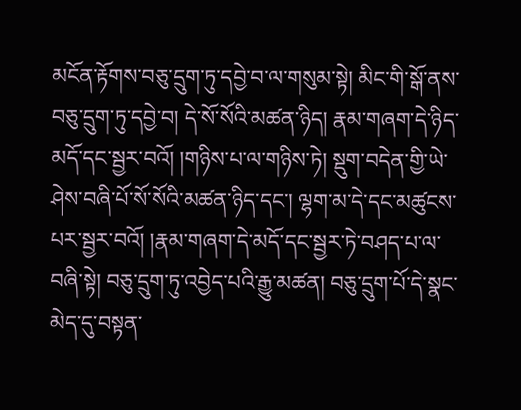མངོན་རྟོགས་བཅུ་དྲུག་ཏུ་དབྱེ་བ་ལ་གསུམ་སྟེ། མིང་གི་སྒོ་ནས་བཅུ་དྲུག་ཏུ་དབྱེ་བ། དེ་སོ་སོའི་མཚན་ཉིད། རྣམ་གཞག་དེ་ཉིད་མདོ་དང་སྦྱར་བའོ། །གཉིས་པ་ལ་གཉིས་ཏེ། སྡུག་བདེན་གྱི་ཡེ་ཤེས་བཞི་པོ་སོ་སོའི་མཚན་ཉིད་དང་། ལྷག་མ་དེ་དང་མཚུངས་པར་སྦྱར་བའོ། །རྣམ་གཞག་དེ་མདོ་དང་སྦྱར་ཏེ་བཤད་པ་ལ་བཞི་སྟེ། བཅུ་དྲུག་ཏུ་འབྱེད་པའི་རྒྱུ་མཚན། བཅུ་དྲུག་པོ་དེ་སྣང་མེད་དུ་བསྟན་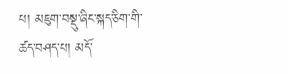པ། མཇུག་བསྡུ་ཞིང་སྐད་ཅིག་གི་ཚད་བཤད་པ། མདོ་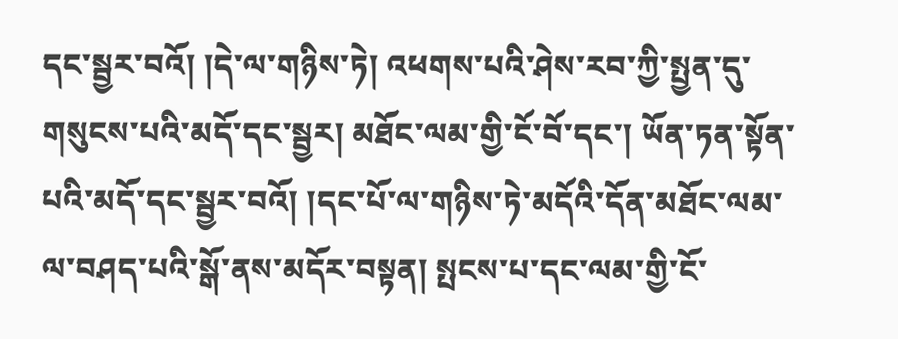དང་སྦྱར་བའོ། །དེ་ལ་གཉིས་ཏེ། འཕགས་པའི་ཤེས་རབ་ཀྱི་སྤྱན་དུ་གསུངས་པའི་མདོ་དང་སྦྱར། མཐོང་ལམ་གྱི་ངོ་བོ་དང་། ཡོན་ཏན་སྟོན་པའི་མདོ་དང་སྦྱར་བའོ། །དང་པོ་ལ་གཉིས་ཏེ་མདོའི་དོན་མཐོང་ལམ་ལ་བཤད་པའི་སྒོ་ནས་མདོར་བསྟན། སྤངས་པ་དང་ལམ་གྱི་ངོ་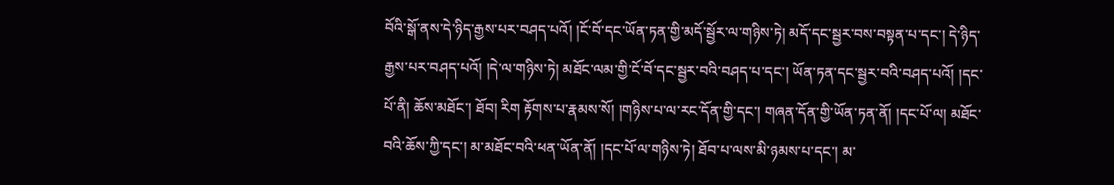བོའི་སྒོ་ནས་དེ་ཉིད་རྒྱས་པར་བཤད་པའོ། །ངོ་བོ་དང་ཡོན་ཏན་གྱི་མདོ་སྦྱོར་ལ་གཉིས་ཏེ། མདོ་དང་སྦྱར་བས་བསྟན་པ་དང་། དེ་ཉིད་རྒྱས་པར་བཤད་པའོ། །དེ་ལ་གཉིས་ཏེ། མཐོང་ལམ་གྱི་ངོ་བོ་དང་སྦྱར་བའི་བཤད་པ་དང་། ཡོན་ཏན་དང་སྦྱར་བའི་བཤད་པའོ། །དང་པོ་ནི། ཆོས་མཐོང་། ཐོབ། རིག རྟོགས་པ་རྣམས་སོ། །གཉིས་པ་ལ་རང་དོན་གྱི་དང་། གཞན་དོན་གྱི་ཡོན་ཏན་ནོ། །དང་པོ་ལ། མཐོང་བའི་ཆོས་ཀྱི་དང་། མ་མཐོང་བའི་ཕན་ཡོན་ནོ། །དང་པོ་ལ་གཉིས་ཏེ། ཐོབ་པ་ལས་མི་ཉམས་པ་དང་། མ་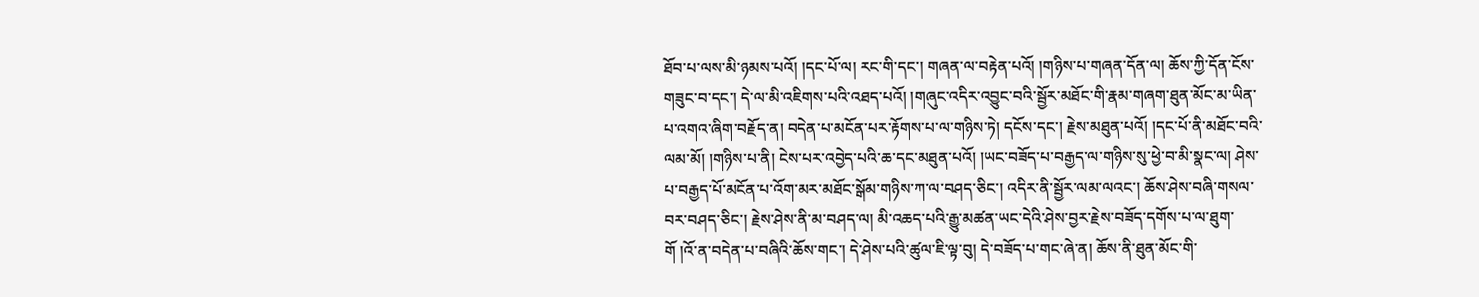ཐོབ་པ་ལས་མི་ཉམས་པའོ། །དང་པོ་ལ། རང་གི་དང་། གཞན་ལ་བརྟེན་པའོ། །གཉིས་པ་གཞན་དོན་ལ། ཆོས་ཀྱི་དོན་ངོས་གཟུང་བ་དང་། དེ་ལ་མི་འཇིགས་པའི་འཐད་པའོ། །གཞུང་འདིར་འབྱུང་བའི་སྦྱོར་མཐོང་གི་རྣམ་གཞག་ཐུན་མོང་མ་ཡིན་པ་འགའ་ཞིག་བརྗོད་ན། བདེན་པ་མངོན་པར་རྟོགས་པ་ལ་གཉིས་ཏེ། དངོས་དང་། རྗེས་མཐུན་པའོ། །དང་པོ་ནི་མཐོང་བའི་ལམ་མོ། །གཉིས་པ་ནི། ངེས་པར་འབྱེད་པའི་ཆ་དང་མཐུན་པའོ། །ཡང་བཟོད་པ་བརྒྱད་ལ་གཉིས་སུ་ཕྱེ་བ་མི་སྣང་ལ། ཤེས་པ་བརྒྱད་པོ་མངོན་པ་འོག་མར་མཐོང་སྒོམ་གཉིས་ཀ་ལ་བཤད་ཅིང་། འདིར་ནི་སྦྱོར་ལམ་ལའང་། ཆོས་ཤེས་བཞི་གསལ་བར་བཤད་ཅིང་། རྗེས་ཤེས་ནི་མ་བཤད་ལ། མི་འཆད་པའི་རྒྱུ་མཚན་ཡང་དེའི་ཤེས་བྱར་རྗེས་བཟོད་དགོས་པ་ལ་ཐུག་གོ །འོ་ན་བདེན་པ་བཞིའི་ཆོས་གང་། དེ་ཤེས་པའི་ཚུལ་ཇི་ལྟ་བུ། དེ་བཟོད་པ་གང་ཞེ་ན། ཆོས་ནི་ཐུན་མོང་གི་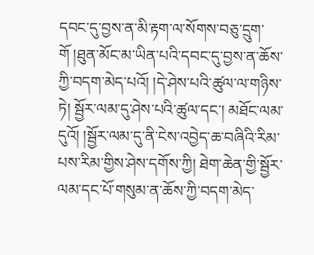དབང་དུ་བྱས་ན་མི་རྟག་ལ་སོགས་བཅུ་དྲུག་གོ །ཐུན་མོང་མ་ཡིན་པའི་དབང་དུ་བྱས་ན་ཆོས་ཀྱི་བདག་མེད་པའོ། །དེ་ཤེས་པའི་ཚུལ་ལ་གཉིས་ཏེ། སྦྱོར་ལམ་དུ་ཤེས་པའི་ཚུལ་དང་། མཐོང་ལམ་དུའོ། །སྦྱོར་ལམ་དུ་ནི་ངེས་འབྱེད་ཆ་བཞིའི་རིམ་པས་རིམ་གྱིས་ཤེས་དགོས་ཀྱི། ཐེག་ཆེན་གྱི་སྦྱོར་ལམ་དང་པོ་གསུམ་ན་ཆོས་ཀྱི་བདག་མེད་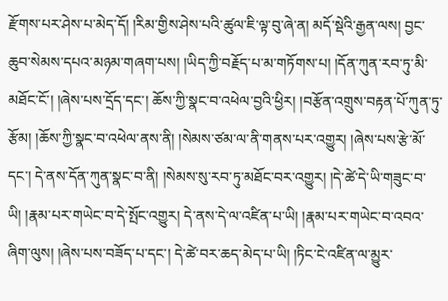རྫོགས་པར་ཤེས་པ་མེད་དོ། །རིམ་གྱིས་ཤེས་པའི་ཚུལ་ཇི་ལྟ་བུ་ཞེ་ན། མདོ་སྡེའི་རྒྱན་ལས། བྱང་ཆུབ་སེམས་དཔའ་མཉམ་གཞག་པས། །ཡིད་ཀྱི་བརྗོད་པ་མ་གཏོགས་པ། །དོན་ཀུན་རབ་ཏུ་མི་མཐོང་ངོ་། །ཞེས་པས་དྲོད་དང་། ཆོས་ཀྱི་སྣང་བ་འཕེལ་བྱའི་ཕྱིར། །བརྩོན་འགྲུས་བརྟན་པོ་ཀུན་ཏུ་རྩོམ། །ཆོས་ཀྱི་སྣང་བ་འཕེལ་ནས་ནི། །སེམས་ཙམ་ལ་ནི་གནས་པར་འགྱུར། །ཞེས་པས་རྩེ་མོ་དང་། དེ་ནས་དོན་ཀུན་སྣང་བ་ནི། །སེམས་སུ་རབ་ཏུ་མཐོང་བར་འགྱུར། །དེ་ཚེ་དེ་ཡི་གཟུང་བ་ཡི། །རྣམ་པར་གཡེང་བ་དེ་སྤོང་འགྱུར། དེ་ནས་དེ་ལ་འཛིན་པ་ཡི། །རྣམ་པར་གཡེང་བ་འབའ་ཞིག་ལུས། །ཞེས་པས་བཟོད་པ་དང་། དེ་ཚེ་བར་ཆད་མེད་པ་ཡི། །ཏིང་ངེ་འཛིན་ལ་མྱུར་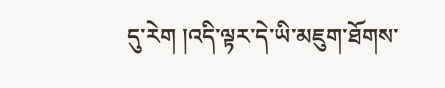དུ་རེག །འདི་ལྟར་དེ་ཡི་མཇུག་ཐོགས་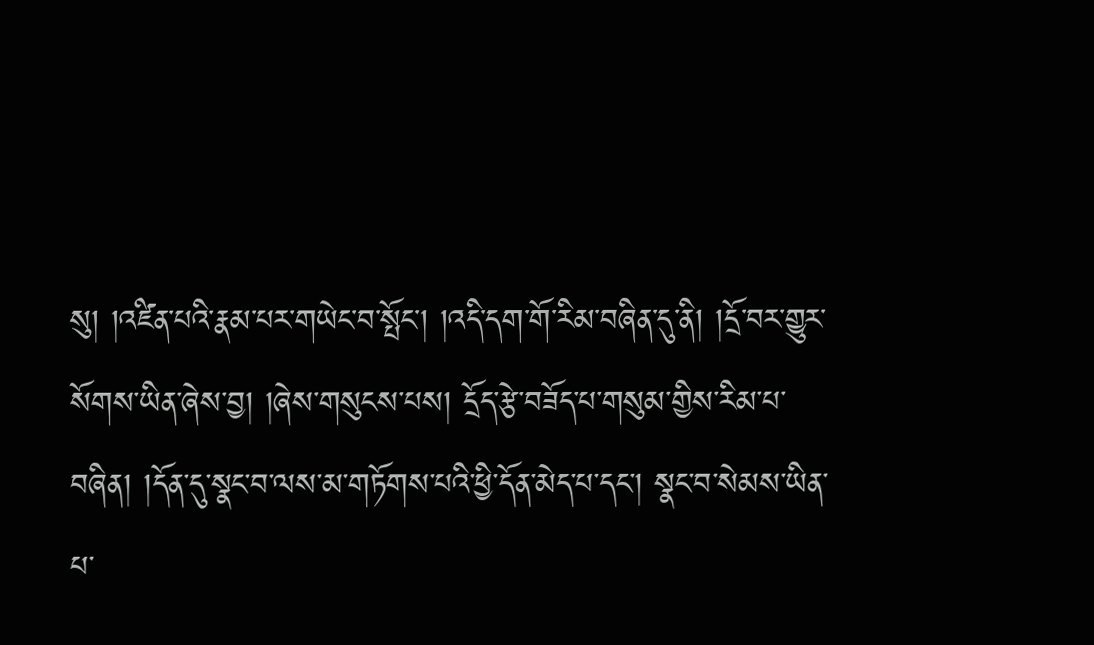སུ། །འཛིན་པའི་རྣམ་པར་གཡེང་བ་སྤོང་། །འདི་དག་གོ་རིམ་བཞིན་དུ་ནི། །དྲོ་བར་གྱུར་སོགས་ཡིན་ཞེས་བྱ། །ཞེས་གསུངས་པས། དྲོད་རྩེ་བཟོད་པ་གསུམ་གྱིས་རིམ་པ་བཞིན། །དོན་དུ་སྣང་བ་ལས་མ་གཏོགས་པའི་ཕྱི་དོན་མེད་པ་དང་། སྣང་བ་སེམས་ཡིན་པ་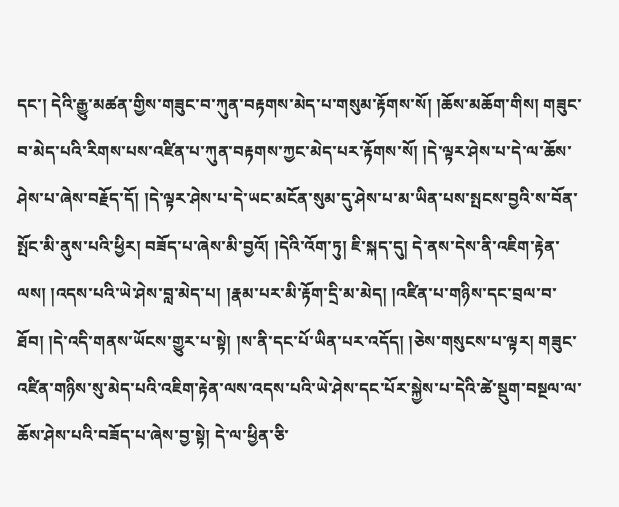དང་། དེའི་རྒྱུ་མཚན་གྱིས་གཟུང་བ་ཀུན་བརྟགས་མེད་པ་གསུམ་རྟོགས་སོ། །ཆོས་མཆོག་གིས། གཟུང་བ་མེད་པའི་རིགས་པས་འཛིན་པ་ཀུན་བརྟགས་ཀྱང་མེད་པར་རྟོགས་སོ། །དེ་ལྟར་ཤེས་པ་དེ་ལ་ཆོས་ཤེས་པ་ཞེས་བརྗོད་དོ། །དེ་ལྟར་ཤེས་པ་དེ་ཡང་མངོན་སུམ་དུ་ཤེས་པ་མ་ཡིན་པས་སྤངས་བྱའི་ས་བོན་སྤོང་མི་ནུས་པའི་ཕྱིར། བཟོད་པ་ཞེས་མི་བྱའོ། །དེའི་འོག་ཏུ། ཇི་སྐད་དུ། དེ་ནས་དེས་ནི་འཇིག་རྟེན་ལས། །འདས་པའི་ཡེ་ཤེས་བླ་མེད་པ། །རྣམ་པར་མི་རྟོག་དྲི་མ་མེད། །འཛིན་པ་གཉིས་དང་བྲལ་བ་ཐོབ། །དེ་འདི་གནས་ཡོངས་གྱུར་པ་སྟེ། །ས་ནི་དང་པོ་ཡིན་པར་འདོད། །ཅེས་གསུངས་པ་ལྟར། གཟུང་འཛིན་གཉིས་སུ་མེད་པའི་འཇིག་རྟེན་ལས་འདས་པའི་ཡེ་ཤེས་དང་པོར་སྐྱེས་པ་དེའི་ཚེ་སྡུག་བསྔལ་ལ་ཆོས་ཤེས་པའི་བཟོད་པ་ཞེས་བྱ་སྟེ། དེ་ལ་ཕྱིན་ཅི་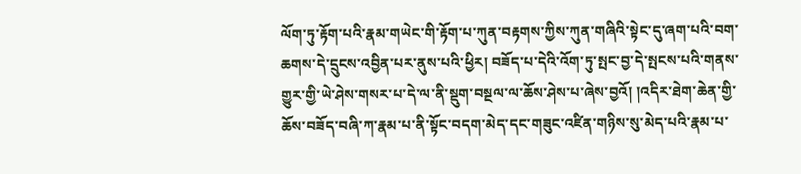ལོག་ཏུ་རྟོག་པའི་རྣམ་གཡེང་གི་རྟོག་པ་ཀུན་བརྟགས་ཀྱིས་ཀུན་གཞིའི་སྟེང་དུ་ཞག་པའི་བག་ཆགས་དེ་དྲུངས་འབྱིན་པར་ནུས་པའི་ཕྱིར། བཟོད་པ་དེའི་འོག་ཏུ་སྤང་བྱ་དེ་སྤངས་པའི་གནས་གྱུར་གྱི་ཡེ་ཤེས་གསར་པ་དེ་ལ་ནི་སྡུག་བསྔལ་ལ་ཆོས་ཤེས་པ་ཞེས་བྱའོ། །འདིར་ཐེག་ཆེན་གྱི་ཆོས་བཟོད་བཞི་ཀ་རྣམ་པ་ནི་སྟོང་བདག་མེད་དང་གཟུང་འཛིན་གཉིས་སུ་མེད་པའི་རྣམ་པ་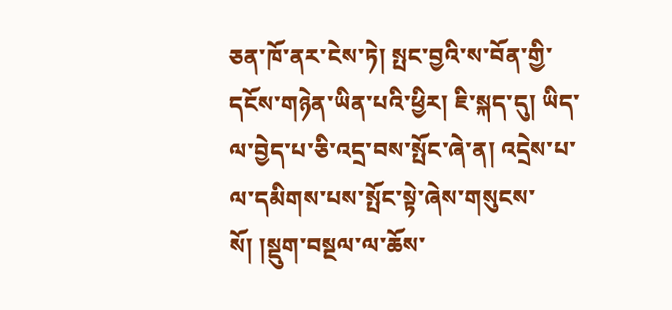ཅན་ཁོ་ནར་ངེས་ཏེ། སྤང་བྱའི་ས་བོན་གྱི་དངོས་གཉེན་ཡིན་པའི་ཕྱིར། ཇི་སྐད་དུ། ཡིད་ལ་བྱེད་པ་ཅི་འདྲ་བས་སྤོང་ཞེ་ན། འདྲེས་པ་ལ་དམིགས་པས་སྤོང་སྟེ་ཞེས་གསུངས་སོ། །སྡུག་བསྔལ་ལ་ཆོས་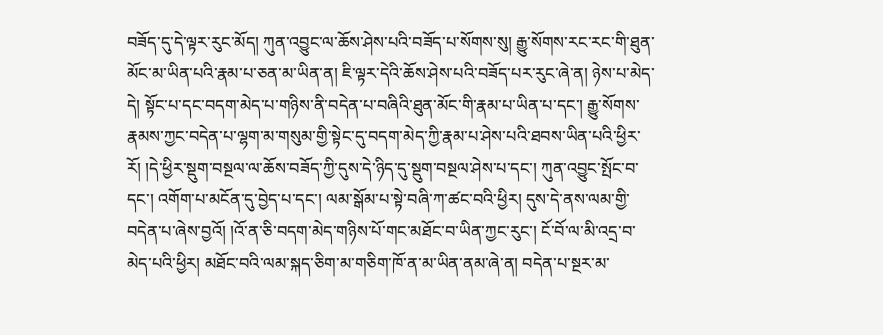བཟོད་དུ་དེ་ལྟར་རུང་མོད། ཀུན་འབྱུང་ལ་ཆོས་ཤེས་པའི་བཟོད་པ་སོགས་སུ། རྒྱུ་སོགས་རང་རང་གི་ཐུན་མོང་མ་ཡིན་པའི་རྣམ་པ་ཅན་མ་ཡིན་ན། ཇི་ལྟར་དེའི་ཆོས་ཤེས་པའི་བཟོད་པར་རུང་ཞེ་ན། ཉེས་པ་མེད་དེ། སྟོང་པ་དང་བདག་མེད་པ་གཉིས་ནི་བདེན་པ་བཞིའི་ཐུན་མོང་གི་རྣམ་པ་ཡིན་པ་དང་། རྒྱུ་སོགས་རྣམས་ཀྱང་བདེན་པ་ལྷག་མ་གསུམ་གྱི་སྟེང་དུ་བདག་མེད་ཀྱི་རྣམ་པ་ཤེས་པའི་ཐབས་ཡིན་པའི་ཕྱིར་རོ། །དེ་ཕྱིར་སྡུག་བསྔལ་ལ་ཆོས་བཟོད་ཀྱི་དུས་དེ་ཉིད་དུ་སྡུག་བསྔལ་ཤེས་པ་དང་། ཀུན་འབྱུང་སྤོང་བ་དང་། འགོག་པ་མངོན་དུ་བྱེད་པ་དང་། ལམ་སྒོམ་པ་སྟེ་བཞི་ཀ་ཚང་བའི་ཕྱིར། དུས་དེ་ནས་ལམ་གྱི་བདེན་པ་ཞེས་བྱའོ། །འོ་ན་ཅི་བདག་མེད་གཉིས་པོ་གང་མཐོང་བ་ཡིན་ཀྱང་རུང་། ངོ་བོ་ལ་མི་འདྲ་བ་མེད་པའི་ཕྱིར། མཐོང་བའི་ལམ་སྐད་ཅིག་མ་གཅིག་ཁོ་ན་མ་ཡིན་ནམ་ཞེ་ན། བདེན་པ་སྔར་མ་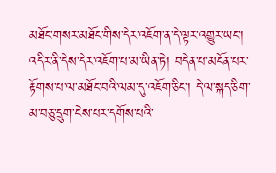མཐོང་གསར་མཐོང་གིས་དེར་འཇོག་ན་དེ་ལྟར་འགྱུར་ཡང་། འདིར་ནི་དེས་དེར་འཇོག་པ་མ་ཡིན་ཏེ། བདེན་པ་མངོན་པར་རྟོགས་པ་ལ་མཐོང་བའི་ལམ་དུ་འཇོག་ཅིང་། དེ་ལ་སྐད་ཅིག་མ་བཅུ་དྲུག་ངེས་པར་དགོས་པའི་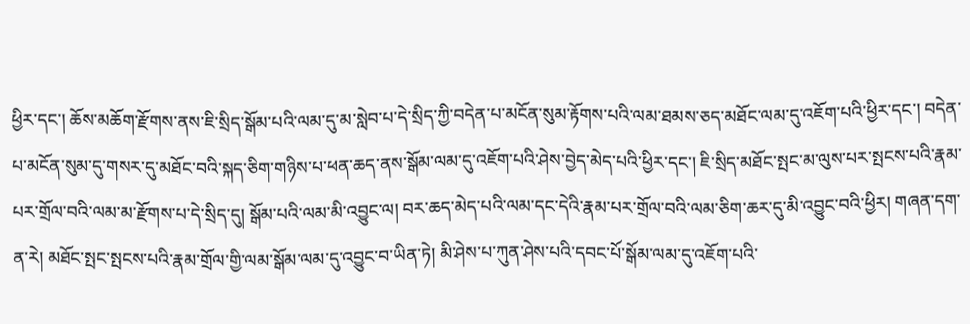ཕྱིར་དང་། ཆོས་མཆོག་རྫོགས་ནས་ཇི་སྲིད་སྒོམ་པའི་ལམ་དུ་མ་སླེབ་པ་དེ་སྲིད་ཀྱི་བདེན་པ་མངོན་སུམ་རྟོགས་པའི་ལམ་ཐམས་ཅད་མཐོང་ལམ་དུ་འཇོག་པའི་ཕྱིར་དང་། བདེན་པ་མངོན་སུམ་དུ་གསར་དུ་མཐོང་བའི་སྐད་ཅིག་གཉིས་པ་ཕན་ཆད་ནས་སྒོམ་ལམ་དུ་འཇོག་པའི་ཤེས་བྱེད་མེད་པའི་ཕྱིར་དང་། ཇི་སྲིད་མཐོང་སྤང་མ་ལུས་པར་སྤངས་པའི་རྣམ་པར་གྲོལ་བའི་ལམ་མ་རྫོགས་པ་དེ་སྲིད་དུ། སྒོམ་པའི་ལམ་མི་འབྱུང་ལ། བར་ཆད་མེད་པའི་ལམ་དང་དེའི་རྣམ་པར་གྲོལ་བའི་ལམ་ཅིག་ཆར་དུ་མི་འབྱུང་བའི་ཕྱིར། གཞན་དག་ན་རེ། མཐོང་སྤང་སྤངས་པའི་རྣམ་གྲོལ་གྱི་ལམ་སྒོམ་ལམ་དུ་འབྱུང་བ་ཡིན་ཏེ། མི་ཤེས་པ་ཀུན་ཤེས་པའི་དབང་པོ་སྒོམ་ལམ་དུ་འཇོག་པའི་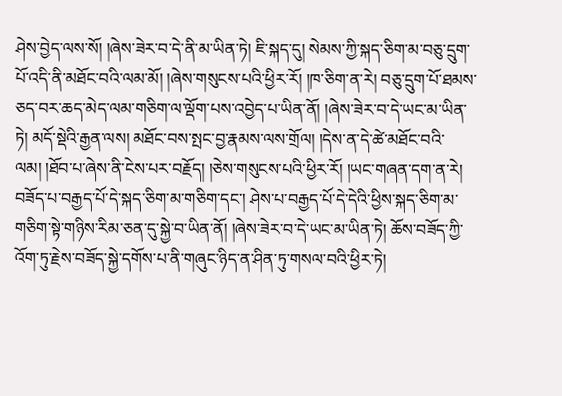ཤེས་བྱེད་ལས་སོ། །ཞེས་ཟེར་བ་དེ་ནི་མ་ཡིན་ཏེ། ཇི་སྐད་དུ། སེམས་ཀྱི་སྐད་ཅིག་མ་བཅུ་དྲུག་པོ་འདི་ནི་མཐོང་བའི་ལམ་མོ། །ཞེས་གསུངས་པའི་ཕྱིར་རོ། །ཁ་ཅིག་ན་རེ། བཅུ་དྲུག་པོ་ཐམས་ཅད་བར་ཆད་མེད་ལམ་གཅིག་ལ་ལྡོག་པས་འབྱེད་པ་ཡིན་ནོ། །ཞེས་ཟེར་བ་དེ་ཡང་མ་ཡིན་ཏེ། མདོ་སྡེའི་རྒྱན་ལས། མཐོང་བས་སྤང་བྱ་རྣམས་ལས་གྲོལ། །དེས་ན་དེ་ཚེ་མཐོང་བའི་ལམ། །ཐོབ་པ་ཞེས་ནི་ངེས་པར་བརྗོད། །ཅེས་གསུངས་པའི་ཕྱིར་རོ། །ཡང་གཞན་དག་ན་རེ། བཟོད་པ་བརྒྱད་པོ་དེ་སྐད་ཅིག་མ་གཅིག་དང་། ཤེས་པ་བརྒྱད་པོ་དེ་དེའི་ཕྱིས་སྐད་ཅིག་མ་གཅིག་སྟེ་གཉིས་རིམ་ཅན་དུ་སྐྱེ་བ་ཡིན་ནོ། །ཞེས་ཟེར་བ་དེ་ཡང་མ་ཡིན་ཏེ། ཆོས་བཟོད་ཀྱི་འོག་ཏུ་རྗེས་བཟོད་སྐྱེ་དགོས་པ་ནི་གཞུང་ཉིད་ན་ཤིན་ཏུ་གསལ་བའི་ཕྱིར་ཏེ།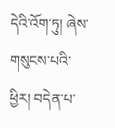དེའི་འོག་ཏུ། ཞེས་གསུངས་པའི་ཕྱིར། བདེན་པ་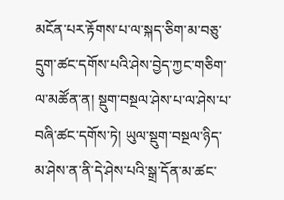མངོན་པར་རྟོགས་པ་ལ་སྐད་ཅིག་མ་བཅུ་དྲུག་ཚང་དགོས་པའི་ཤེས་བྱེད་ཀྱང་གཅིག་ལ་མཚོན་ན། སྡུག་བསྔལ་ཤེས་པ་ལ་ཤེས་པ་བཞི་ཚང་དགོས་ཏེ། ཡུལ་སྡུག་བསྔལ་ཉིད་མ་ཤེས་ན་ནི་དེ་ཤེས་པའི་སྒྲ་དོན་མ་ཚང་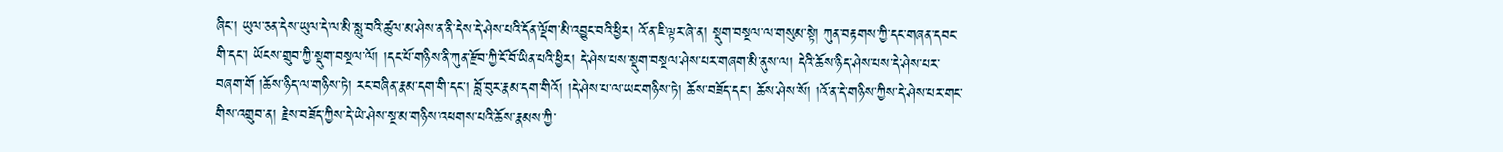ཞིང་། ཡུལ་ཅན་དེས་ཡུལ་དེ་ལ་མི་སླུ་བའི་ཚུལ་མ་ཤེས་ན་ནི་དེས་དེ་ཤེས་པའི་དོན་ལྡོག་མི་འབྱུང་བའི་ཕྱིར། འོ་ན་ཇི་ལྟར་ཞེ་ན། སྡུག་བསྔལ་ལ་གསུམ་སྟེ། ཀུན་བརྟགས་ཀྱི་དང་གཞན་དབང་གི་དང་། ཡོངས་གྲུབ་ཀྱི་སྡུག་བསྔལ་ལོ། །དང་པོ་གཉིས་ནི་ཀུན་རྫོབ་ཀྱི་ངོ་བོ་ཡིན་པའི་ཕྱིར། དེ་ཤེས་པས་སྡུག་བསྔལ་ཤེས་པར་གཞག་མི་ནུས་ལ། དེའི་ཆོས་ཉིད་ཤེས་པས་དེ་ཤེས་པར་བཞག་གོ །ཆོས་ཉིད་ལ་གཉིས་ཏེ། རང་བཞིན་རྣམ་དག་གི་དང་། བློ་བུར་རྣམ་དག་གིའོ། །དེ་ཤེས་པ་ལ་ཡང་གཉིས་ཏེ། ཆོས་བཟོད་དང་། ཆོས་ཤེས་སོ། །འོ་ན་དེ་གཉིས་ཀྱིས་དེ་ཤེས་པར་གང་གིས་འགྲུབ་ན། རྗེས་བཟོད་ཀྱིས་དེ་ཡེ་ཤེས་སྔ་མ་གཉིས་འཕགས་པའི་ཆོས་རྣམས་ཀྱི་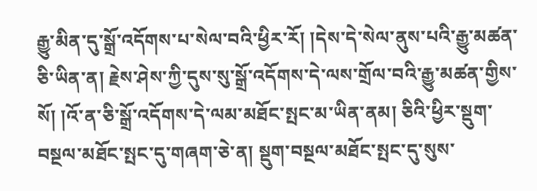རྒྱུ་མིན་དུ་སྒྲོ་འདོགས་པ་སེལ་བའི་ཕྱིར་རོ། །དེས་དེ་སེལ་ནུས་པའི་རྒྱུ་མཚན་ཅི་ཡིན་ན། རྗེས་ཤེས་ཀྱི་དུས་སུ་སྒྲོ་འདོགས་དེ་ལས་གྲོལ་བའི་རྒྱུ་མཚན་གྱིས་སོ། །འོ་ན་ཅི་སྒྲོ་འདོགས་དེ་ལམ་མཐོང་སྤང་མ་ཡིན་ནམ། ཅིའི་ཕྱིར་སྡུག་བསྔལ་མཐོང་སྤང་དུ་གཞག་ཅེ་ན། སྡུག་བསྔལ་མཐོང་སྤང་དུ་སུས་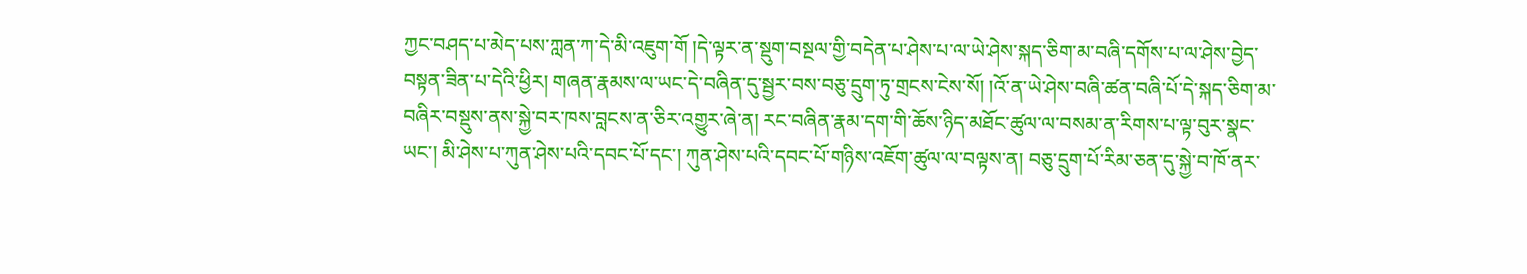ཀྱང་བཤད་པ་མེད་པས་ཀླན་ཀ་དེ་མི་འཇུག་གོ །དེ་ལྟར་ན་སྡུག་བསྔལ་གྱི་བདེན་པ་ཤེས་པ་ལ་ཡེ་ཤེས་སྐད་ཅིག་མ་བཞི་དགོས་པ་ལ་ཤེས་བྱེད་བསྟན་ཟིན་པ་དེའི་ཕྱིར། གཞན་རྣམས་ལ་ཡང་དེ་བཞིན་དུ་སྦྱར་བས་བཅུ་དྲུག་ཏུ་གྲངས་ངེས་སོ། །འོ་ན་ཡེ་ཤེས་བཞི་ཚན་བཞི་པོ་དེ་སྐད་ཅིག་མ་བཞིར་བསྡུས་ནས་སྐྱེ་བར་ཁས་བླངས་ན་ཅིར་འགྱུར་ཞེ་ན། རང་བཞིན་རྣམ་དག་གི་ཆོས་ཉིད་མཐོང་ཚུལ་ལ་བསམ་ན་རིགས་པ་ལྟ་བུར་སྣང་ཡང་། མི་ཤེས་པ་ཀུན་ཤེས་པའི་དབང་པོ་དང་། ཀུན་ཤེས་པའི་དབང་པོ་གཉིས་འཇོག་ཚུལ་ལ་བལྟས་ན། བཅུ་དྲུག་པོ་རིམ་ཅན་དུ་སྐྱེ་བ་ཁོ་ནར་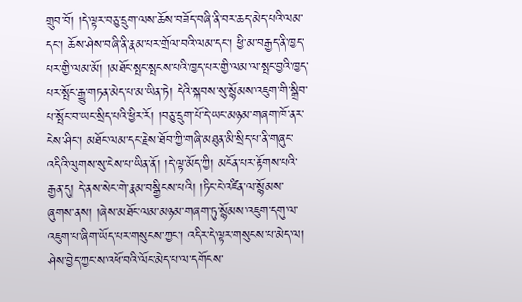གྲུབ་བོ། །དེ་ལྟར་བཅུ་དྲུག་ལས་ཆོས་བཟོད་བཞི་ནི་བར་ཆད་མེད་པའི་ལམ་དང་། ཆོས་ཤེས་བཞི་ནི་རྣམ་པར་གྲོལ་བའི་ལམ་དང་། ཕྱི་མ་བརྒྱད་ནི་ཁྱད་པར་གྱི་ལམ་མོ། །མཐོང་སྤང་སྤངས་པའི་ཁྱད་པར་གྱི་ལམ་ལ་སྤང་བྱའི་ཁྱད་པར་སྤོང་རྒྱུ་གཏན་མེད་པ་མ་ཡིན་ཏེ། དེའི་སྐབས་སུ་སྙོམས་འཇུག་གི་སྒྲིབ་པ་སྤོང་བ་ཡང་སྲིད་པའི་ཕྱིར་རོ། །བཅུ་དྲུག་པོ་དེ་ཡང་མཉམ་གཞག་ཁོ་ནར་ངེས་ཤིང་། མཐོང་ལམ་དང་རྗེས་ཐོབ་ཀྱི་གཞི་མཐུན་མི་སྲིད་པ་ནི་གཞུང་འདིའི་ལུགས་སུ་ངེས་པ་ཡིན་ནོ། །དེ་ལྟ་མོད་ཀྱི། མངོན་པར་རྟོགས་པའི་རྒྱན་དུ། དེ་ནས་སེང་གེ་རྣམ་བསྒྱིངས་པའི། །ཏིང་ངེ་འཛིན་ལ་སྙོམས་ཞུགས་ནས། །ཞེས་མཐོང་ལམ་མཉམ་གཞག་ཏུ་སྙོམས་འཇུག་དགུ་ལ་འཇུག་པ་ཞིག་ཡོད་པར་གསུངས་ཀྱང་། འདིར་དེ་ལྟར་གསུངས་པ་མེད་ལ། ཤེས་བྱེད་ཀྱང་ས་འཕོ་བའི་ལོང་མེད་པ་ལ་དགོངས་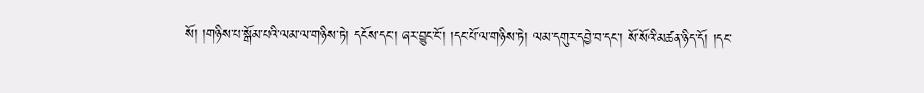སོ། །གཉིས་པ་སྒོམ་པའི་ལམ་ལ་གཉིས་ཏེ། དངོས་དང་། ཞར་བྱུང་ངོ་། །དང་པོ་ལ་གཉིས་ཏེ། ལམ་དགུར་དབྱེ་བ་དང་། སོ་སོའི་མཚན་ཉིད་དོ། །དང་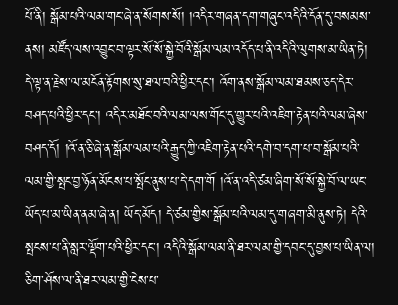པོ་ནི། སྒོམ་པའི་ལམ་གང་ཞེ་ན་སོགས་སོ། །འདིར་གཞན་དག་གཞུང་འདིའི་དོན་དུ་བསམས་ནས། མཛོད་ལས་འབྱུང་བ་ལྟར་སོ་སོ་སྐྱེ་བོའི་སྒོམ་ལམ་འདོད་པ་ནི་འདིའི་ལུགས་མ་ཡིན་ཏེ། དེ་ལྟ་ན་རྗེས་ལ་མངོན་རྟོགས་སུ་ཐལ་བའི་ཕྱིར་དང་། འོག་ནས་སྒོམ་ལམ་ཐམས་ཅད་དེར་བཤད་པའི་ཕྱིར་དང་། འདིར་མཐོང་བའི་ལམ་ལས་གོང་དུ་གྱུར་པའི་འཇིག་རྟེན་པའི་ལམ་ཞེས་བཤད་དོ། །འོ་ན་ཅི་ཞེ་ན་སྒོམ་ལམ་པའི་རྒྱུད་ཀྱི་འཇིག་རྟེན་པའི་དགེ་བ་དག་པ་བ་སྒོམ་པའི་ལམ་གྱི་སྤང་བྱ་ཉོན་མོངས་པ་སྤོང་ནུས་པ་དེ་དག་གོ །འོ་ན་འདི་ཙམ་ཞིག་སོ་སོ་སྐྱེ་བོ་ལ་ཡང་ཡོད་པ་མ་ཡིན་ནམ་ཞེ་ན། ཡོད་མོད། དེ་ཙམ་གྱིས་སྒོམ་པའི་ལམ་དུ་གཞག་མི་ནུས་ཏེ། དེའི་སྤངས་པ་ནི་སླར་ལྡོག་པའི་ཕྱིར་དང་། འདིའི་སྒོམ་ལམ་ནི་ཐར་ལམ་གྱི་དབང་དུ་བྱས་པ་ཡིན་ལ། ཅིག་ཤོས་ལ་ནི་ཐར་ལམ་གྱི་ངེས་པ་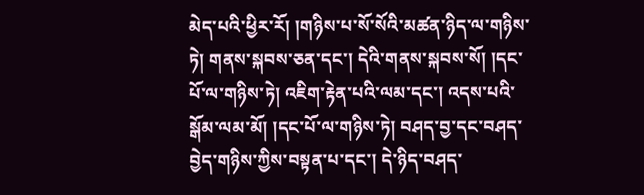མེད་པའི་ཕྱིར་རོ། །གཉིས་པ་སོ་སོའི་མཚན་ཉིད་ལ་གཉིས་ཏེ། གནས་སྐབས་ཅན་དང་། དེའི་གནས་སྐབས་སོ། །དང་པོ་ལ་གཉིས་ཏེ། འཇིག་རྟེན་པའི་ལམ་དང་། འདས་པའི་སྒོམ་ལམ་མོ། །དང་པོ་ལ་གཉིས་ཏེ། བཤད་བྱ་དང་བཤད་བྱེད་གཉིས་ཀྱིས་བསྟན་པ་དང་། དེ་ཉིད་བཤད་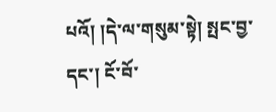པའོ། །དེ་ལ་གསུམ་སྟེ། སྤང་བྱ་དང་། ངོ་བོ་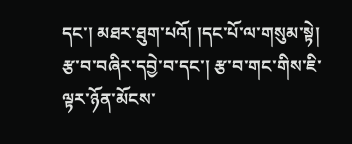དང་། མཐར་ཐུག་པའོ། །དང་པོ་ལ་གསུམ་སྟེ། རྩ་བ་བཞིར་དབྱེ་བ་དང་། རྩ་བ་གང་གིས་ཇི་ལྟར་ཉོན་མོངས་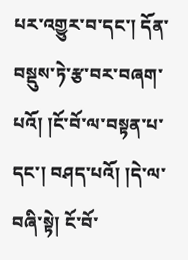པར་འགྱུར་བ་དང་། དོན་བསྡུས་ཏེ་རྩ་བར་བཞག་པའོ། །ངོ་བོ་ལ་བསྟན་པ་དང་། བཤད་པའོ། །དེ་ལ་བཞི་སྟེ། ངོ་བོ་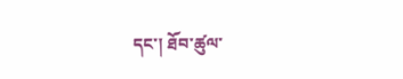དང་། ཐོབ་ཚུལ་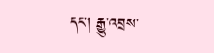དང་། རྒྱུ་འབྲས་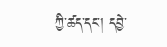ཀྱི་ཚད་དང་། དབྱེ་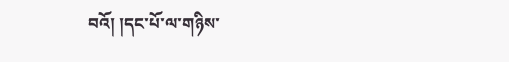བའོ། །དང་པོ་ལ་གཉིས་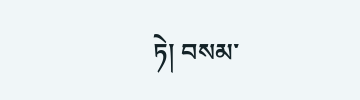ཏེ། བསམ་